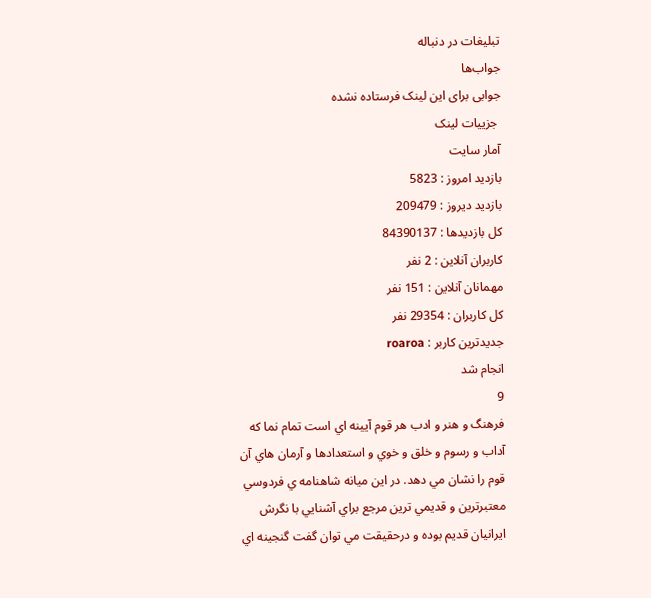تبلیغات در دنباله
جواب‌ها
جوابی برای این لینک فرستاده نشده
 جزییات لینک
آمار سایت
بازدید امروز : 5823
بازدید دیروز : 209479
کل بازدیدها : 84390137
کاربران آنلاین : 2 نفر
مهمانان آنلاین : 151 نفر
کل کاربران : 29354 نفر
جدیدترین کاربر : roaroa
انجام شد
9
فرهنگ و هنر و ادب هر قوم آيينه اي است تمام نما كه آداب و رسوم و خلق و خوي و استعدادها و آرمان هاي آن قوم را نشان مي دهد. در اين ميانه شاهنامه ي فردوسي معتبرترين و قديمي ترين مرجع براي آشنايي با نگرش ايرانيان قديم بوده و درحقيقت مي توان گفت گنجينه اي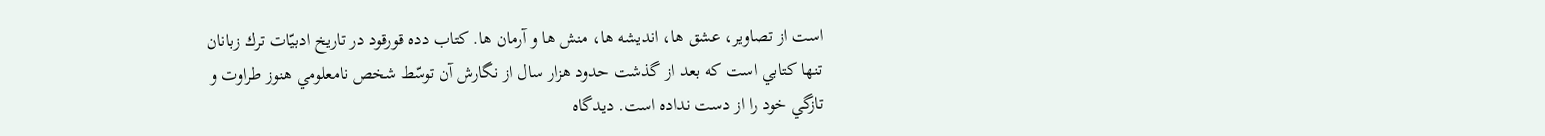است از تصاوير، عشق ها، انديشه ها، منش ها و آرمان ها. كتاب دده قورقود در تاريخ ادبيّات ترك زبانان تنها كتابي است كه بعد از گذشت حدود هزار سال از نگارش آن توسّط شخص نامعلومي هنوز طراوت و تازگي خود را از دست نداده است. ديدگاه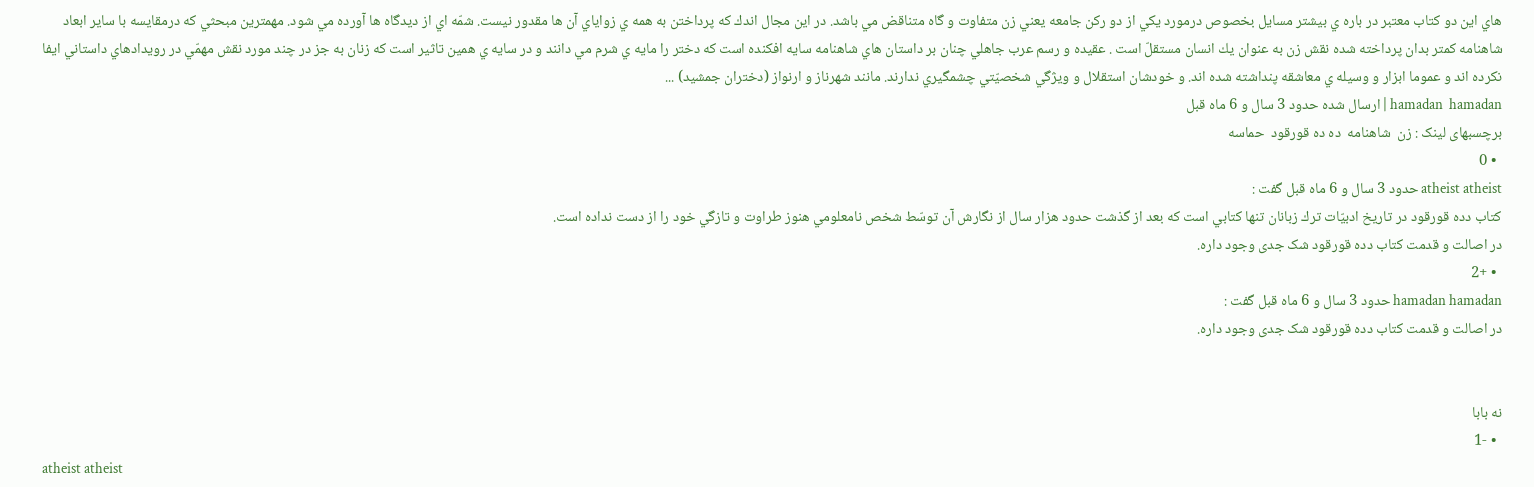هاي اين دو كتاب معتبر در باره ي بيشتر مسايل بخصوص درمورد يكي از دو ركن جامعه يعني زن متفاوت و گاه متناقض مي باشد. در اين مجال اندك كه پرداختن به همه ي زواياي آن ها مقدور نيست. شمّه اي از ديدگاه ها آورده مي شود. مهمترين مبحثي كه درمقايسه با ساير ابعاد شاهنامه كمتر بدان پرداخته شده نقش زن به عنوان يك انسان مستقلّ است . عقيده و رسم عرب جاهلي چنان بر داستان هاي شاهنامه سايه افكنده است كه دختر را مايه ي شرم مي دانند و در سايه ي همين تاثير است كه زنان به جز در چند مورد نقش مهمّي در رويدادهاي داستاني ايفا نكرده اند و عموما ابزار و وسيله ي معاشقه پنداشته شده اند. و خودشان استقلال و ويژگي شخصيّتي چشمگيري ندارند. مانند شهرناز و ارنواز (دختران جمشيد) ...
hamadan  hamadan | ارسال شده حدود 3 سال و 6 ماه قبل
برچسبهای لینک : زن  شاهنامه  ده ده قورقود  حماسه
  • 0
atheist atheist حدود 3 سال و 6 ماه قبل گفت :
كتاب دده قورقود در تاريخ ادبيّات ترك زبانان تنها كتابي است كه بعد از گذشت حدود هزار سال از نگارش آن توسّط شخص نامعلومي هنوز طراوت و تازگي خود را از دست نداده است.
در اصالت و قدمت کتاب دده قورقود شک جدی وجود داره.
  • +2
hamadan hamadan حدود 3 سال و 6 ماه قبل گفت :
در اصالت و قدمت کتاب دده قورقود شک جدی وجود داره.


نه بابا
  • -1
atheist atheist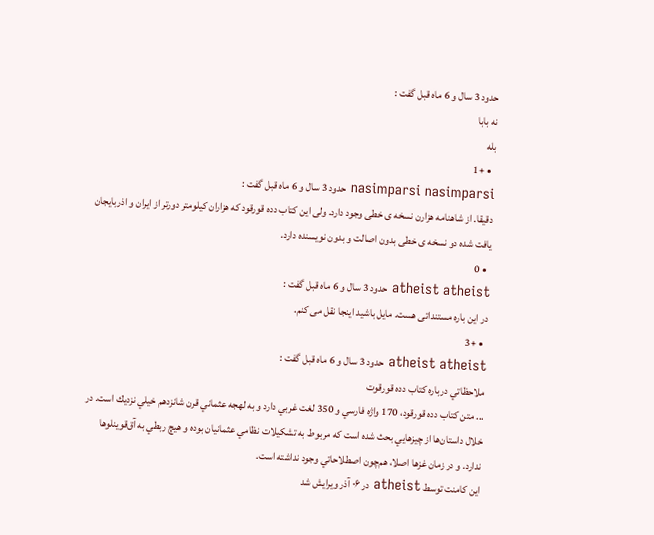حدود 3 سال و 6 ماه قبل گفت :
نه بابا
بله
  • +1
nasimparsi nasimparsi حدود 3 سال و 6 ماه قبل گفت :
دقیقا. از شاهنامه هزارن نسخه ی خطی وجود دارد. ولی این کتاب دده قورقود که هزاران کیلومتر دورتر از ایران و اذربایجان یافت شده دو نسخه ی خطی بدون اصالت و بدون نویسنده دارد.
  • 0
atheist atheist حدود 3 سال و 6 ماه قبل گفت :
در این باره مستنداتی هست. مایل باشید اینجا نقل می کنم.
  • +3
atheist atheist حدود 3 سال و 6 ماه قبل گفت :
ملاحظاتي درباره كتاب دده قورقوت
... متن كتاب دده قورقود، 170 واژه فارسي و 350 لغت غربي دارد و به لهجه عثماني قرن شانزدهم خيلي نزديك است. در خلال داستان‌ها از چيزهايي بحث شده است كه مربوط به تشكيلات نظامي عثمانيان بوده و هيچ ربطي به آق‌قوينلوها ندارد. و در زمان غزها اصلا، هم‌چون اصطلاحاتي وجود نداشته است.
این کامنت توسط atheist در ۰۶ آذر ویرایش شد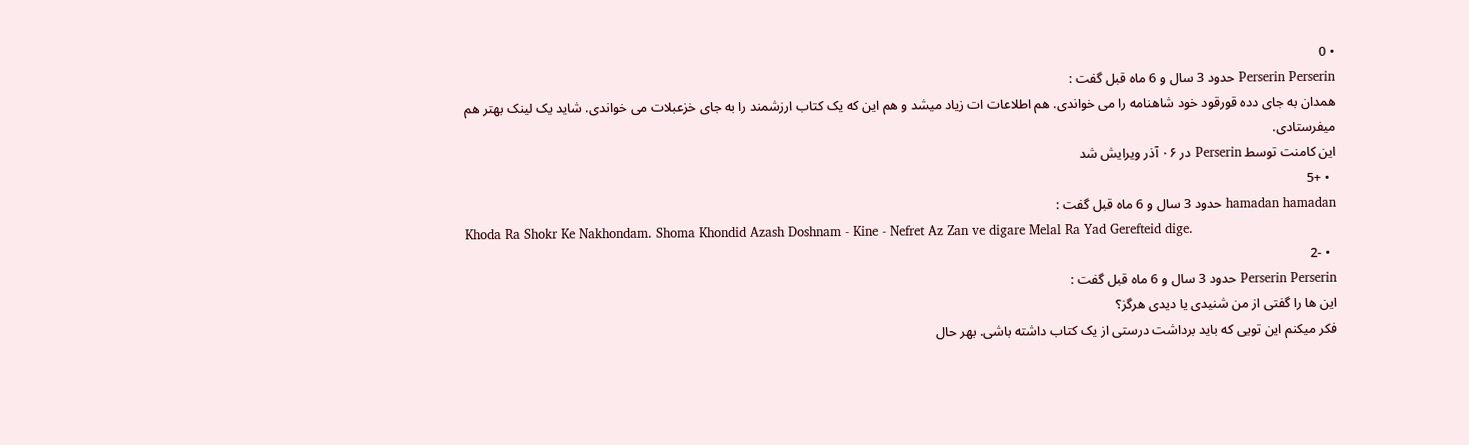• 0
Perserin Perserin حدود 3 سال و 6 ماه قبل گفت :
همدان به جای دده قورقود خود شاهنامه را می خواندی. هم اطلاعات ات زیاد میشد و هم این که یک کتاب ارزشمند را به جای خزعبلات می خواندی. شاید یک لینک بهتر هم میفرستادی.
این کامنت توسط Perserin در ۰۶ آذر ویرایش شد
  • +5
hamadan hamadan حدود 3 سال و 6 ماه قبل گفت :
Khoda Ra Shokr Ke Nakhondam. Shoma Khondid Azash Doshnam - Kine - Nefret Az Zan ve digare Melal Ra Yad Gerefteid dige.
  • -2
Perserin Perserin حدود 3 سال و 6 ماه قبل گفت :
این ها را گفتی از من شنیدی یا دیدی هرگز؟
فکر میکنم این تویی که باید برداشت درستی از یک کتاب داشته باشی. بهر حال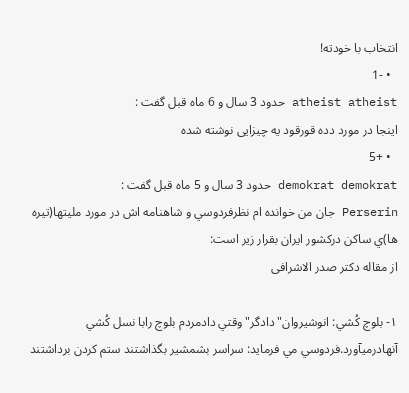انتخاب با خودته!
  • -1
atheist atheist حدود 3 سال و 6 ماه قبل گفت :
اینجا در مورد دده قورقود یه چیزایی نوشته شده
  • +5
demokrat demokrat حدود 3 سال و 5 ماه قبل گفت :
Perserin جان من خوانده ام نظرفردوسي و شاهنامه اش در مورد مليتها(تيره ها)ي ساکن درکشور ايران بقرار زير است:
از مقاله دکتر صدر الاشرافی

۱- بلوچ کُشي: انوشيروان"دادگر"وقتي دادمردم بلوچ رابا نسل کُشي آنهادرميآورد.فردوسي مي فرمايد: سراسر بشمشير بگذاشتند ستم کردن برداشتند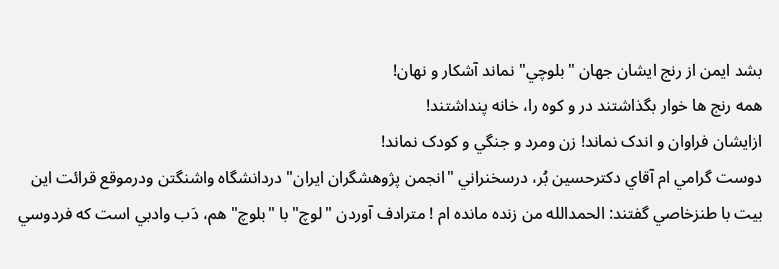بشد ايمن از رنج ايشان جهان "بلوچي" نماند آشکار و نهان!
همه رنج ها خوار بگذاشتند در و کوه را، خانه پنداشتند!
ازايشان فراوان و اندک نماند! زن ومرد و جنگي و کودک نماند!
دوست گرامي ام آقاي دکترحسين بُر، درسخنراني "انجمن پژوهشگران ايران" دردانشگاه واشنگتن ودرموقع قرائت اين بيت با طنزخاصي گفتند: الحمدالله من زنده مانده ام ! مترادف آوردن "لوچ" با "بلوچ" هم، دَب وادبي است که فردوسي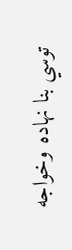توسي بنا نهاده وخواجه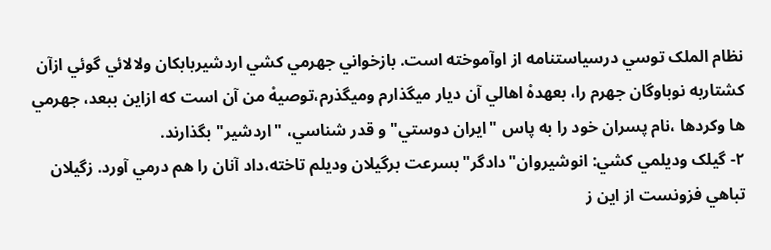نظام الملک توسي درسياستنامه از اوآموخته است. بازخواني جهرمي كشي اردشيربابكان ولالائي گوئي ازآن كشتاربه نوباوگان جهرم را، بعهدهْ اهالي آن ديار ميگذارم وميگذرم،توصيهْ من آن است كه ازاين ببعد، جهرمي ها وكردها ،نام پسران خود را به پاس "ايران دوستي" و قدر شناسي، "اردشير" بگذارند.
۲- گيلک وديلمي کشي: انوشيروان"دادگر"بسرعت برگيلان وديلم تاخته،داد آنان را هم درمي آورد. زگيلان تباهي فزونست از اين ز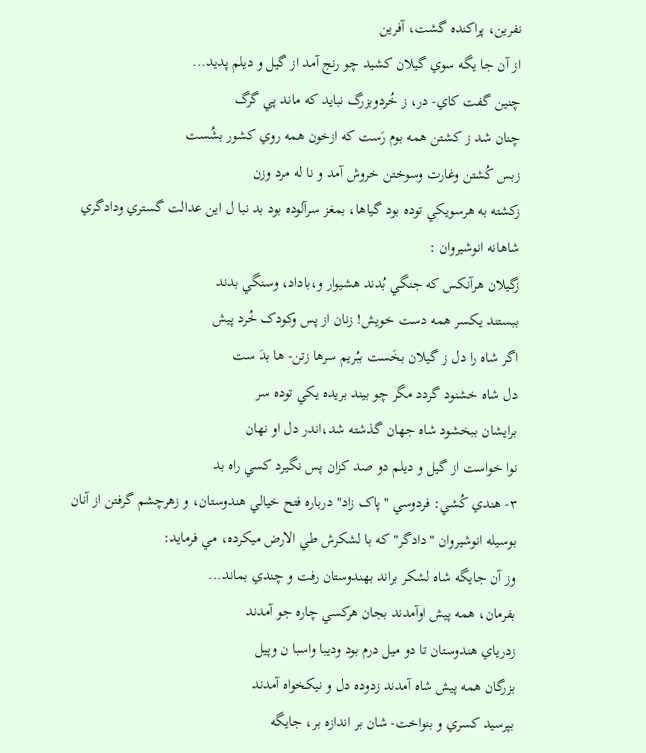نفرين، پراکنده گشت، آفرين
از آن جا يگه سوي گيلان کشيد چو رنج آمد از گيل و ديلم پديد...
چنين گفت کاي- در، ز خُردوبزرگ نبايد که ماند پي گرگ
چنان شد ز کشتن همه بوم رَست که ازخون همه روي کشور بشُست
زبس کُشتن وغارت وسوختن خروش آمد و نا له مرد وزن
زکشته به هرسويکي توده بود گياها، بمغز سرآلوده بود بد نبا ل اين عدالت گستري ودادگري شاهانه انوشيروان :
زگيلان هرآنکس که جنگي بُدند هشيوار و،باداد، وسنگي بدند
ببستند يکسر همه دست خويش! زنان از پس وکودک خُرد پيش
اگر شاه را دل ز گيلان بخَست ببُريم سرها زتن- ها بدَ ست
دل شاه خشنود گردد مگر چو بيند بريده يکي توده سر
برايشان ببخشود شاه جهان گذشته شد،اندر دل او نهان
نوا خواست از گيل و ديلم دو صد کزان پس نگيرد کسي راه بد
۳- هندي کُشي: فردوسي "پاک زاد" درباره فتح خيالي هندوستان، و زهرچشم گرفتن از آنان بوسيله انوشيروان "دادگر" که با لشکرش طي الارض ميکرده، مي فرمايد:
وز آن جايگه شاه لشکر براند بهندوستان رفت و چندي بماند...
بفرمان، همه پيش اوآمدند بجان هرکسي چاره جو آمدند
زدرياي هندوستان تا دو ميل درم بود وديبا واسبا ن وپيل
بزرگان همه پيش شاه آمدند زدوده دل و نيکخواه آمدند
بپرسيد کسري و بنواخت- شان بر اندازه بر، جايگه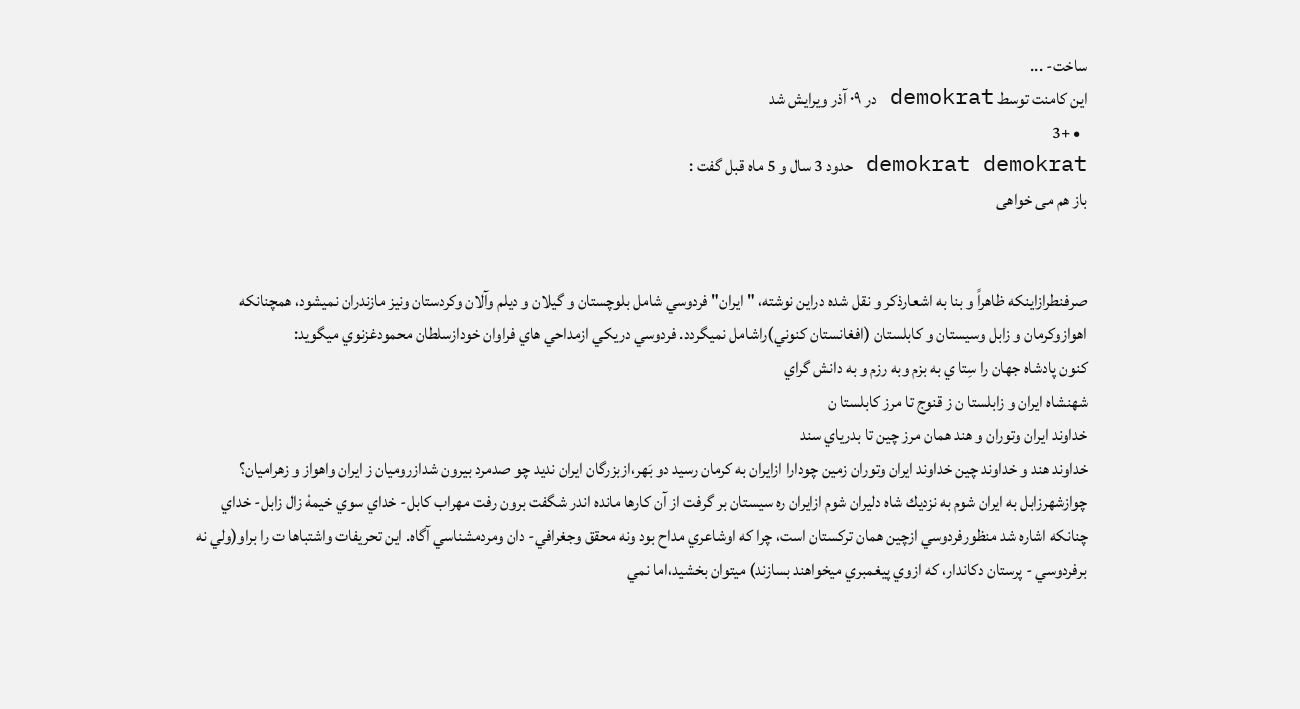ساخت- ...
این کامنت توسط demokrat در ۰۹ آذر ویرایش شد
  • +3
demokrat demokrat حدود 3 سال و 5 ماه قبل گفت :
باز هم می خواهی


صرفنطرازاينکه ظاهراً و بنا به اشعارذکر و نقل شده دراين نوشته، " ايران" فردوسي شامل بلوچستان و گيلان و ديلم وآلان وکردستان ونيز مازندران نميشود، همچنانکه اهوازوكرمان و زابل وسيستان و کابلستان (افغانستان کنوني)راشامل نميگردد. فردوسي دريکي ازمداحي هاي فراوان خودازسلطان محمودغزنوي ميگويد:
کنون پادشاه جهان را سِتا ي به بزم وبه رزم و به دانش گراي
شهنشاه ايران و زابلستا ن ز قنوج تا مرز کابلستا ن
خداوند ايران وتوران و هند همان مرز چين تا بدرياي سند
خداوند هند و خداوند چين خداوند ايران وتوران زمين چودارا ازايران به كرمان رسيد دو بَهر،ازبزرگان ايران نديد چو صدمرد بيرون شدازروميان ز ايران واهواز و زهراميان؟ چوازشهرزابل به ايران شوم به نزديك شاه دليران شوم ازايران ره سيستان بر گرفت از آن كارها مانده اندر شگفت برون رفت مهراب كابل- خداي سوي خيمهْ زال زابل- خداي
چنانكه اشاره شد منظورفردوسي ازچين همان ترکستان است، چرا كه اوشاعري مداح بود ونه محقق وجغرافي- دان ومردمشناسي آگاه. اين تحريفات واشتباها ت را براو(ولي نه برفردوسي - پرستان دکاندار، که ازوي پيغمبري ميخواهند بسازند) ميتوان بخشيد،اما نمي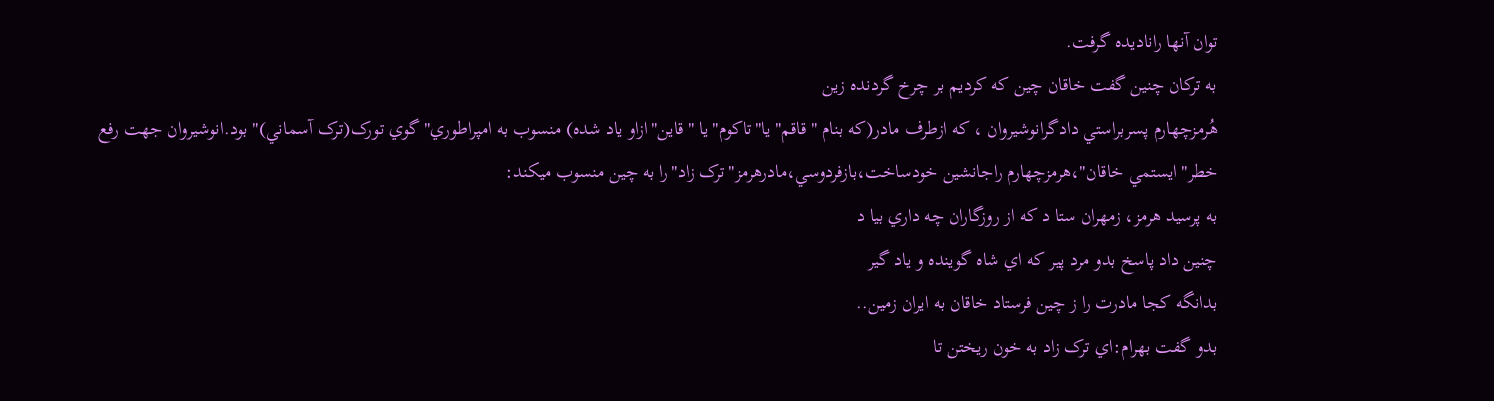توان آنها راناديده گرفت.
به ترکان چنين گفت خاقان چين که کرديم بر چرخ گردنده زين
هُرمزچهارم پسربراستي دادگرانوشيروان ، که ازطرف مادر(كه بنام "قاقم"يا"تاكوم"يا "قاين"ازاو ياد شده) منسوب به امپراطوري"گوي تورک(ترک آسماني)"بود.انوشيروان جهت رفع خطر"ايستمي خاقان"،هرمزچهارم راجانشين خودساخت،بازفردوسي،مادرهرمز"ترک زاد"را به چين منسوب ميکند:
به پرسيد هرمز، زمهران ستا د که از روزگاران چه داري بيا د
چنين داد پاسخ بدو مرد پير که اي شاه گوينده و ياد گير
بدانگه کجا مادرت را ز چين فرستاد خاقان به ايران زمين..
بدو گفت بهرام:اي ترک زاد به خون ريختن تا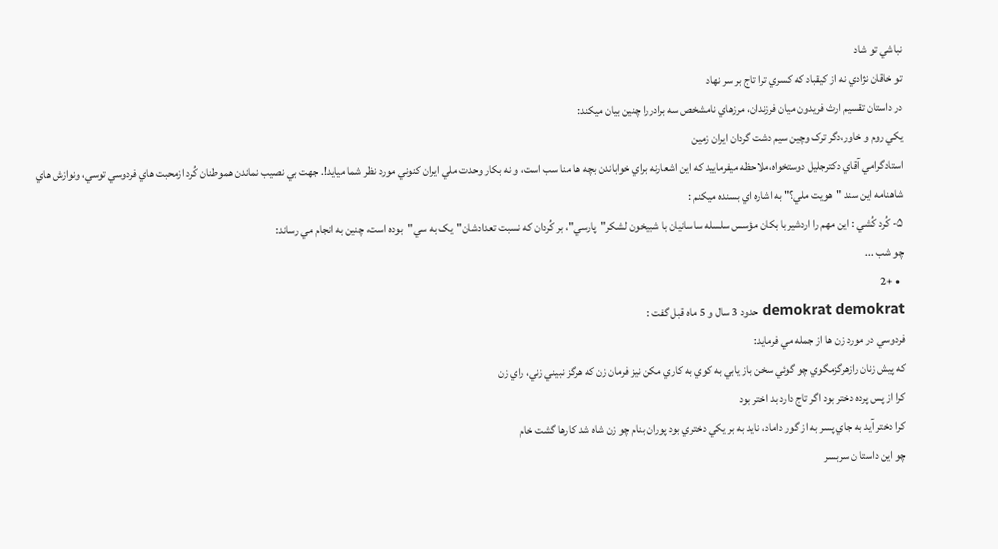نباشي تو شاد
تو خاقان نژادي نه از کيقباد که کسري ترا تاج بر سر نهاد
در داستان تقسيم ارث فريدون ميان فرزندان، مرزهاي نامشخص سه برادررا چنين بيان ميکند:
يکي روم و خاور،دگر ترک وچين سيم دشت گردان ايران زمين
استادگرامي آقاي دکترجليل دوستخواه،ملاحظه ميفرماييد که اين اشعارنه براي خواباندن بچه ها منا سب است، و نه بکار وحدت ملي ايران کنوني مورد نظر شما ميايد!. جهت بي نصيب نماندن هموطنان کُرد ازمحبت هاي فردوسي توسي، ونوازش هاي شاهنامه اين سند "هويت ملي؟" به اشاره اي بسنده ميکنم :
۵- کُرد کُشي : اين مهم را اردشيربا بکان مؤسس سلسله ساسانيان با شبيخون لشکر"پارسي"، بر کُردان که نسبت تعدادشان"يک به سي"بوده است، چنين به انجام مي رساند:
چو شب ...
  • +2
demokrat demokrat حدود 3 سال و 5 ماه قبل گفت :
فردوسي در مورد زن ها از جمله مي فرمايد:
که پيش زنان رازهرگزمگوي چو گوئي سخن باز يابي به کوي به کاري مکن نيز فرمان زن که هرگز نبيني زني، راي زن
کرا از پس پرده دختر بود اگر تاج دارد بد اختر بود
کرا دختر آيد به جاي پسر به از گور داماد، نايد به بر يکي دختري بود پوران بنام چو زن شاه شد کارها گشت خام
چو اين داستا ن سربسر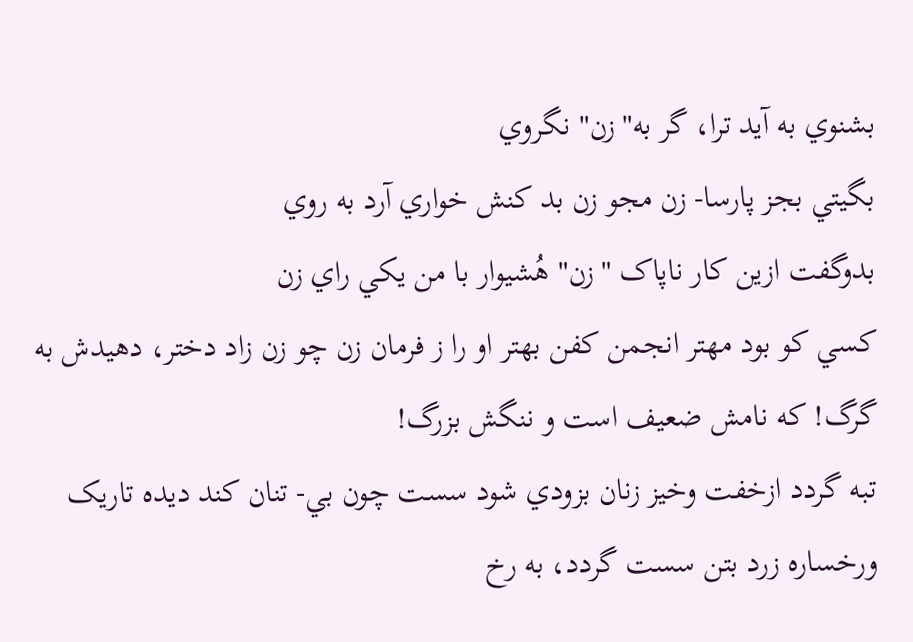بشنوي به آيد ترا، گر به"زن" نگروي
بگيتي بجز پارسا- زن مجو زن بد کنش خواري آرد به روي
بدوگفت ازين کار ناپاک "زن" هُشيوار با من يکي راي زن
کسي کو بود مهتر انجمن کفن بهتر او را ز فرمان زن چو زن زاد دختر، دهيدش به گرگ! که نامش ضعيف است و ننگش بزرگ!
تبه گردد ازخفت وخيز زنان بزودي شود سست چون بي- تنان کند ديده تاريک ورخساره زرد بتن سست گردد، به رخ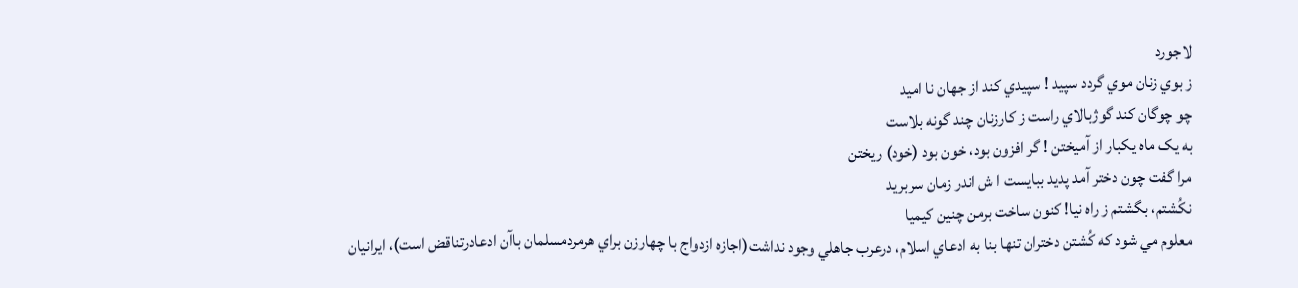لاجورد
ز بوي زنان موي گردد سپيد ! سپيدي کند از جهان نا اميد
چو چوگان کند گوژبالاي راست ز کارزنان چند گونه بلاست
به يک ماه يکبار از آميختن ! گر افزون بود، خون بود (خود) ريختن
مرا گفت چون دختر آمد پديد ببايست ا ش اندر زمان سربريد
نکُشتم، بگشتم ز راه نيا! کنون ساخت برمن چنين کيميا
معلوم مي شود که کُشتن دختران تنها بنا به ادعاي اسلام، درعرب جاهلي وجود نداشت(اجازه ازدواج با چهارزن براي هرمردمسلمان باآن ادعادرتناقض است)، ايرانيان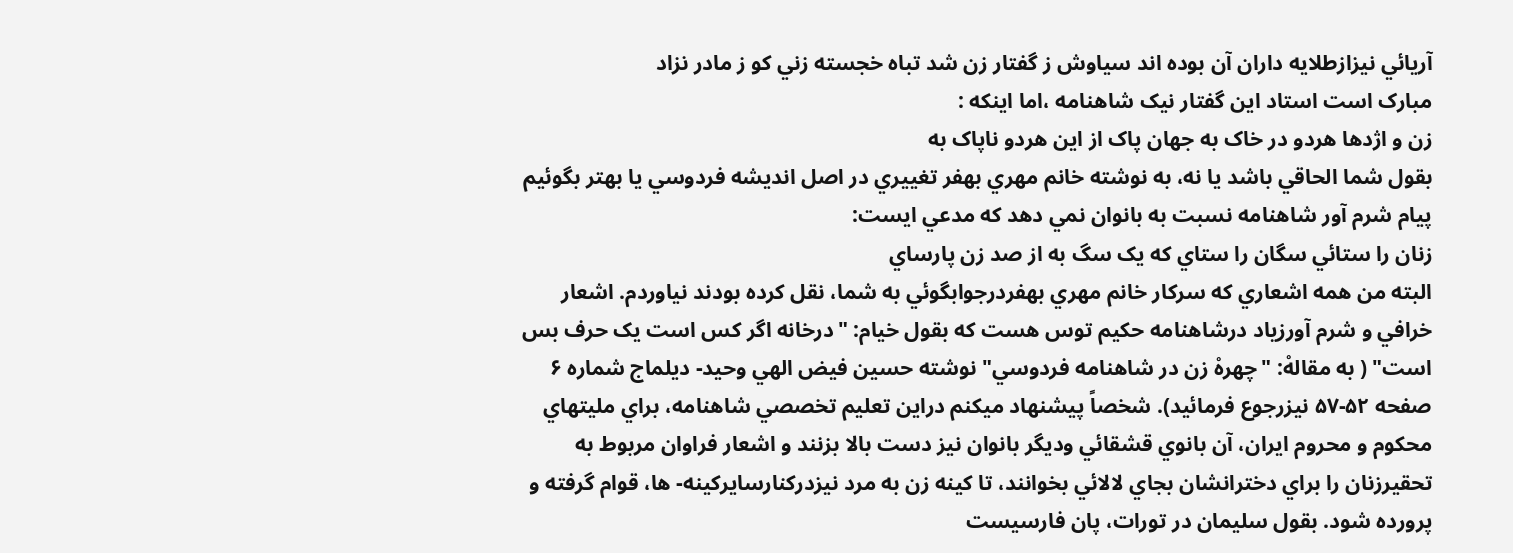آريائي نيزازطلايه داران آن بوده اند سياوش ز گفتار زن شد تباه خجسته زني کو ز مادر نزاد
مبارک است استاد اين گفتار نيک شاهنامه ،اما اينکه :
زن و اژدها هردو در خاک به جهان پاک از اين هردو ناپاک به
بقول شما الحاقي باشد يا نه، به نوشته خانم مهري بهفر تغييري در اصل انديشه فردوسي يا بهتر بگوئيم پيام شرم آور شاهنامه نسبت به بانوان نمي دهد که مدعي ايست:
زنان را ستائي سگان را ستاي که يک سگ به از صد زن پارساي
البته من همه اشعاري که سرکار خانم مهري بهفردرجوابگوئي به شما، نقل کرده بودند نياوردم. اشعار خرافي و شرم آورزياد درشاهنامه حکيم توس هست که بقول خيام: "درخانه اگر کس است يک حرف بس است" ( به مقالهْ: "چهرهْ زن در شاهنامه فردوسي" نوشته حسين فيض الهي وحيد- ديلماج شماره ۶ صفحه ۵۲-۵۷ نيزرجوع فرمائيد). شخصاً پيشنهاد ميکنم دراين تعليم تخصصي شاهنامه، براي مليتهاي محکوم و محروم ايران، آن بانوي قشقائي وديگر بانوان نيز دست بالا بزنند و اشعار فراوان مربوط به تحقيرزنان را براي دخترانشان بجاي لالائي بخوانند، تا کينه زن به مرد نيزدرکنارسايرکينه- ها، قوام گرفته و پرورده شود. بقول سليمان در تورات، پان فارسيست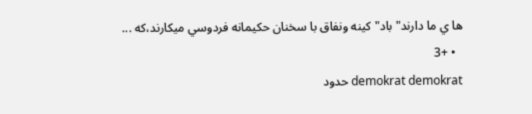ها ي ما دارند"باد" کينه ونفاق با سخنان حکيمانه فردوسي ميکارند،که ...
  • +3
demokrat demokrat حدود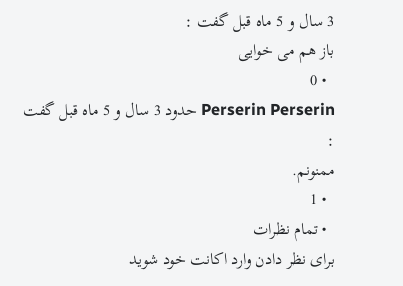3 سال و 5 ماه قبل گفت :
باز هم می خوایی
  • 0
Perserin Perserin حدود 3 سال و 5 ماه قبل گفت :
ممنونم.
  • 1
  • تمام نظرات
برای نظر دادن وارد اکانت خود شوید